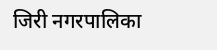जिरी नगरपालिका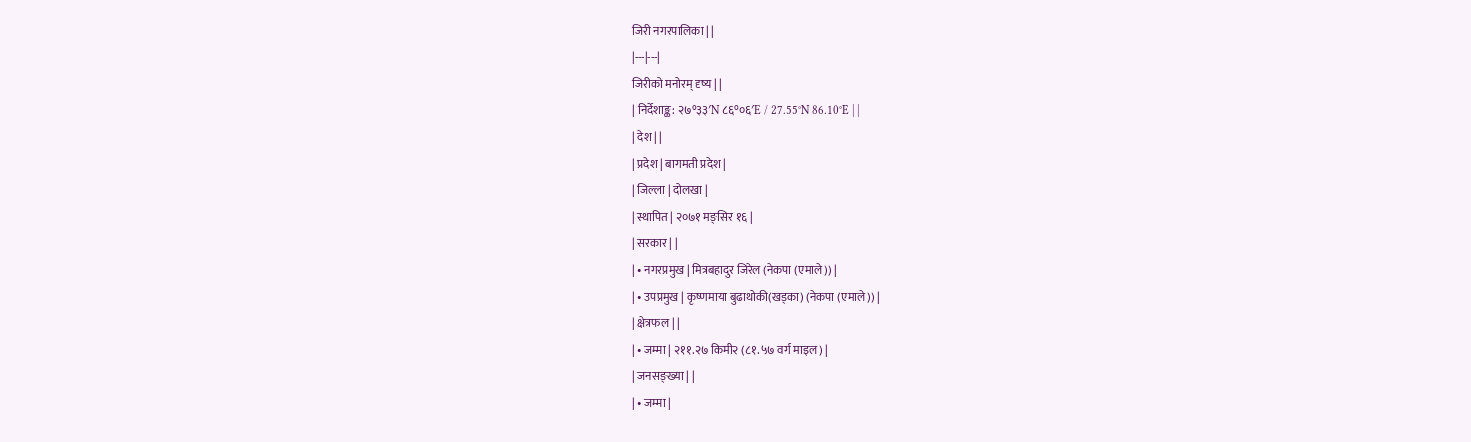जिरी नगरपालिका | |
|---|---|
जिरीको मनोरम् दृष्य | |
| निर्देशाङ्क: २७°३३′N ८६°०६′E / 27.55°N 86.10°E | |
| देश | |
| प्रदेश | बागमती प्रदेश |
| जिल्ला | दोलखा |
| स्थापित | २०७१ मङ्सिर १६ |
| सरकार | |
| • नगरप्रमुख | मित्रबहादुर जिरेल (नेकपा (एमाले)) |
| • उपप्रमुख | कृष्णमाया बुढाथोकी(खड्का) (नेकपा (एमाले)) |
| क्षेत्रफल | |
| • जम्मा | २११.२७ किमी२ (८१.५७ वर्ग माइल) |
| जनसङ्ख्या | |
| • जम्मा |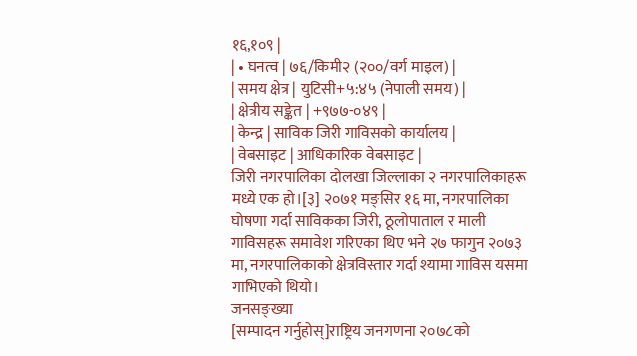१६,१०९ |
| • घनत्व | ७६/किमी२ (२००/वर्ग माइल) |
| समय क्षेत्र | युटिसी+५:४५ (नेपाली समय) |
| क्षेत्रीय सङ्केत | +९७७-०४९ |
| केन्द्र | साविक जिरी गाविसको कार्यालय |
| वेबसाइट | आधिकारिक वेबसाइट |
जिरी नगरपालिका दोलखा जिल्लाका २ नगरपालिकाहरू मध्ये एक हो।[३] २०७१ मङ्सिर १६ मा, नगरपालिका घोषणा गर्दा साविकका जिरी, ठूलोपाताल र माली गाविसहरू समावेश गरिएका थिए भने २७ फागुन २०७३ मा, नगरपालिकाको क्षेत्रविस्तार गर्दा श्यामा गाविस यसमा गाभिएको थियो।
जनसङ्ख्या
[सम्पादन गर्नुहोस्]राष्ट्रिय जनगणना २०७८को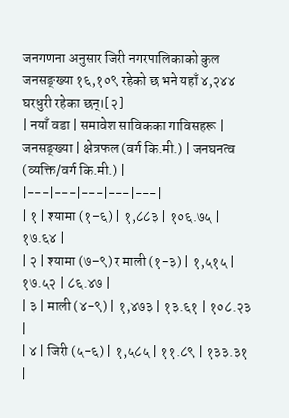जनगणना अनुसार जिरी नगरपालिकाको कुल जनसङ्ख्या १६,१०९ रहेको छ भने यहाँ ४,२४४ घरधुरी रहेका छन्।[२]
| नयाँ वडा | समावेश साविकका गाविसहरू | जनसङ्ख्या | क्षेत्रफल (वर्ग कि.मी.) | जनघनत्व (व्यक्ति/वर्ग कि.मी.) |
|---|---|---|---|---|
| १ | श्यामा (१–६) | १,८८३ | १०६.७५ | १७.६४ |
| २ | श्यामा (७–९) र माली (१-३) | १,५१५ | १७.५२ | ८६.४७ |
| ३ | माली (४-९) | १,४७३ | १३.६१ | १०८.२३ |
| ४ | जिरी (५-६) | १,५८५ | ११.८९ | १३३.३१ |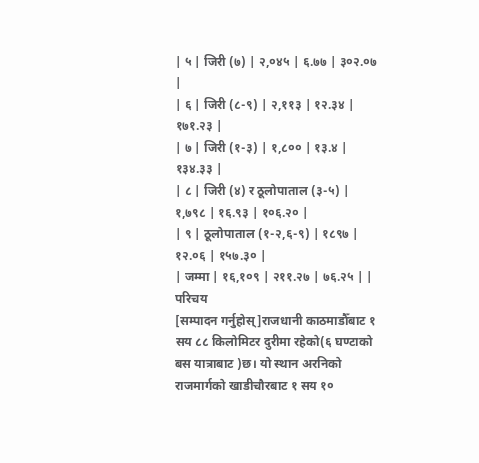| ५ | जिरी (७) | २,०४५ | ६.७७ | ३०२.०७ |
| ६ | जिरी (८-९) | २,११३ | १२.३४ | १७१.२३ |
| ७ | जिरी (१-३) | १,८०० | १३.४ | १३४.३३ |
| ८ | जिरी (४) र ठूलोपाताल (३-५) | १,७९८ | १६.९३ | १०६.२० |
| ९ | ठूलोपाताल (१-२,६-९) | १८९७ | १२.०६ | १५७.३० |
| जम्मा | १६,१०९ | २११.२७ | ७६.२५ | |
परिचय
[सम्पादन गर्नुहोस्]राजधानी काठमाडौँबाट १ सय ८८ किलोमिटर दुरीमा रहेको(६ घण्टाको बस यात्राबाट )छ। यो स्थान अरनिको राजमार्गको खाडीचौरबाट १ सय १०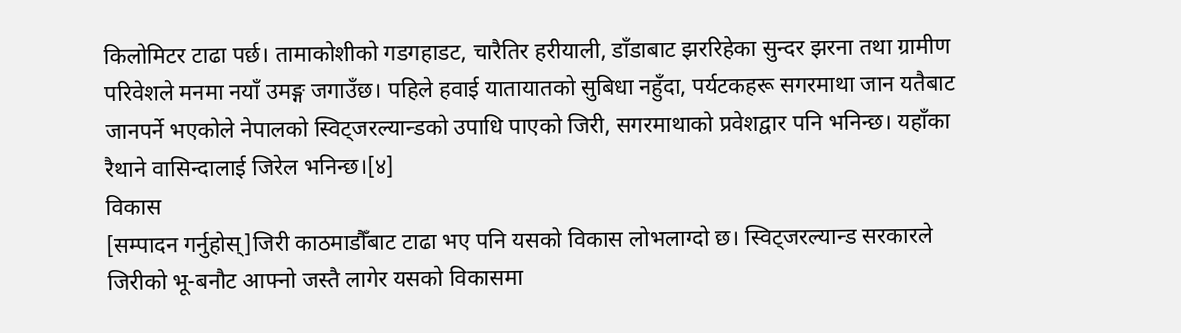किलोमिटर टाढा पर्छ। तामाकोशीको गडगहाडट, चारैतिर हरीयाली, डाँडाबाट झररिहेका सुन्दर झरना तथा ग्रामीण परिवेशले मनमा नयाँ उमङ्ग जगाउँछ। पहिले हवाई यातायातको सुबिधा नहुँदा, पर्यटकहरू सगरमाथा जान यतैबाट जानपर्ने भएकोले नेपालको स्विट्जरल्यान्डको उपाधि पाएको जिरी, सगरमाथाको प्रवेशद्वार पनि भनिन्छ। यहाँका रैथाने वासिन्दालाई जिरेल भनिन्छ।[४]
विकास
[सम्पादन गर्नुहोस्]जिरी काठमाडौँबाट टाढा भए पनि यसको विकास लोभलाग्दो छ। स्विट्जरल्यान्ड सरकारले जिरीको भू-बनौट आफ्नो जस्तै लागेर यसको विकासमा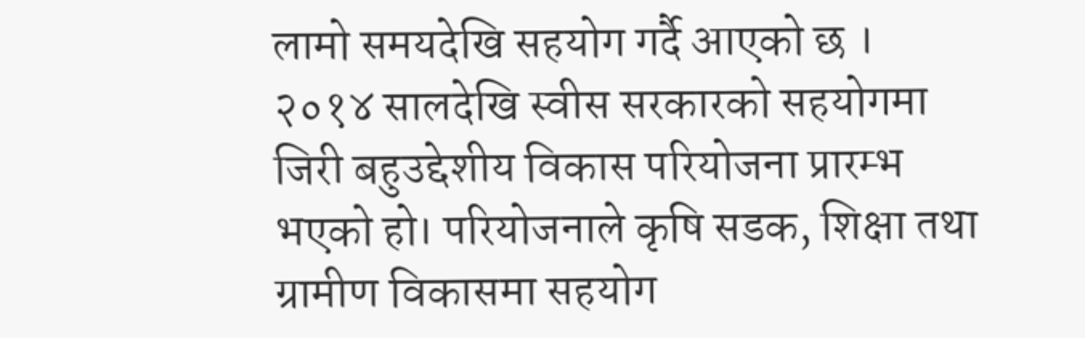लामो समयदेखि सहयोग गर्दै आएको छ । २०१४ सालदेखि स्वीस सरकारको सहयोगमा जिरी बहुउद्देशीय विकास परियोजना प्रारम्भ भएको हो। परियोजनाले कृषि सडक, शिक्षा तथा ग्रामीण विकासमा सहयोग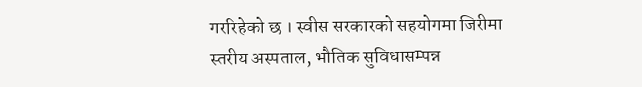गररिहेको छ । स्वीस सरकारको सहयोगमा जिरीमा स्तरीय अस्पताल, भौतिक सुविधासम्पन्न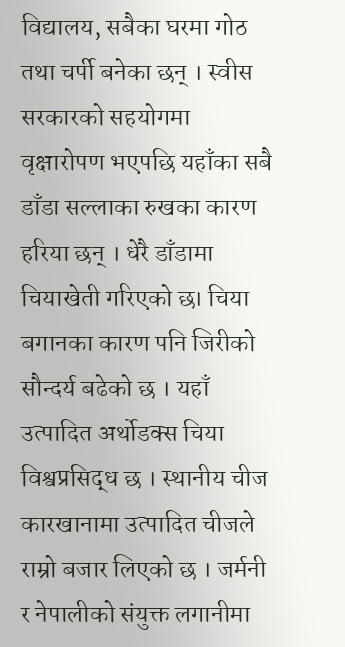विद्यालय, सबैका घरमा गोठ तथा चर्पी बनेका छन् । स्वीस सरकारको सहयोगमा वृक्षारोपण भएपछि यहाँका सबै डाँडा सल्लाका रुखका कारण हरिया छन् । धेरै डाँडामा चियाखेती गरिएको छ। चिया बगानका कारण पनि जिरीको सौन्दर्य बढेको छ । यहाँ उत्पादित अर्थोडक्स चिया विश्वप्रसिद्ध छ । स्थानीय चीज कारखानामा उत्पादित चीजले राम्रो बजार लिएको छ । जर्मनी र नेपालीको संयुक्त लगानीमा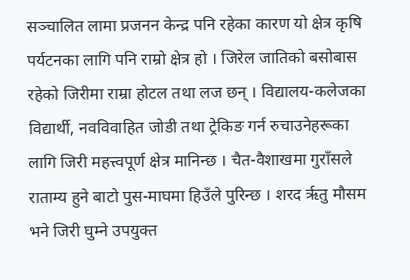सञ्चालित लामा प्रजनन केन्द्र पनि रहेका कारण यो क्षेत्र कृषि पर्यटनका लागि पनि राम्रो क्षेत्र हो । जिरेल जातिको बसोबास रहेको जिरीमा राम्रा होटल तथा लज छन् । विद्यालय-कलेजका विद्यार्थी, नवविवाहित जोडी तथा ट्रेकिङ गर्न रुचाउनेहरूका लागि जिरी महत्त्वपूर्ण क्षेत्र मानिन्छ । चैत-वैशाखमा गुराँसले राताम्य हुने बाटो पुस-माघमा हिउँले पुरिन्छ । शरद ऋृतु मौसम भने जिरी घुम्ने उपयुक्त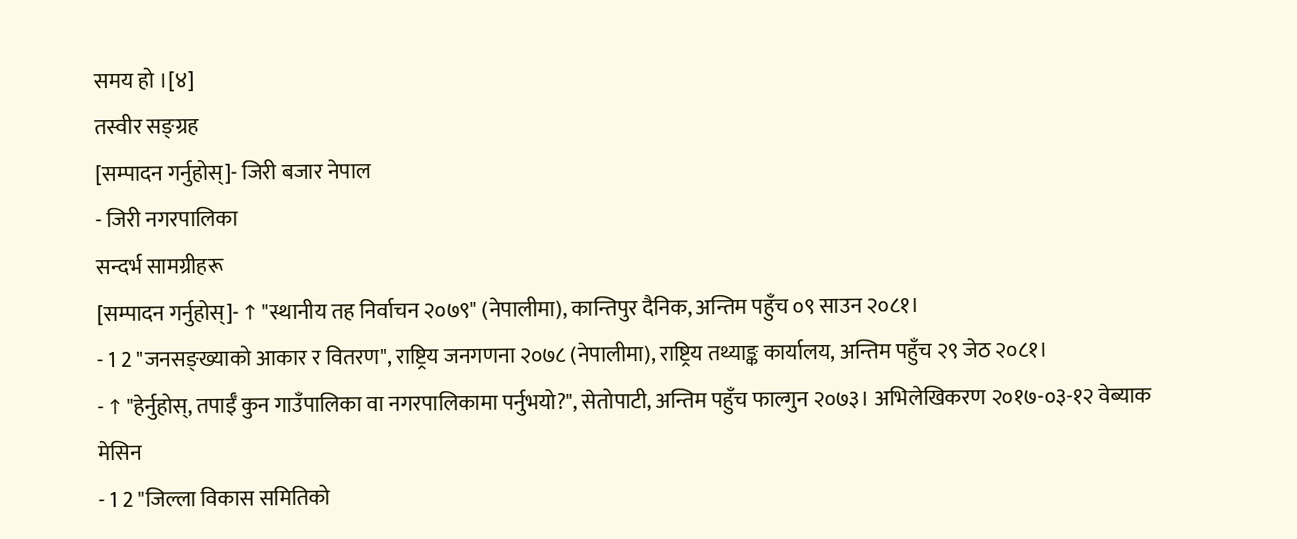समय हो ।[४]
तस्वीर सङ्ग्रह
[सम्पादन गर्नुहोस्]- जिरी बजार नेपाल
- जिरी नगरपालिका
सन्दर्भ सामग्रीहरू
[सम्पादन गर्नुहोस्]- ↑ "स्थानीय तह निर्वाचन २०७९" (नेपालीमा), कान्तिपुर दैनिक, अन्तिम पहुँच ०९ साउन २०८१।
- 1 2 "जनसङ्ख्याको आकार र वितरण", राष्ट्रिय जनगणना २०७८ (नेपालीमा), राष्ट्रिय तथ्याङ्क कार्यालय, अन्तिम पहुँच २९ जेठ २०८१।
- ↑ "हेर्नुहोस्, तपाईँ कुन गाउँपालिका वा नगरपालिकामा पर्नुभयो?", सेतोपाटी, अन्तिम पहुँच फाल्गुन २०७३। अभिलेखिकरण २०१७-०३-१२ वेब्याक मेसिन
- 1 2 "जिल्ला विकास समितिको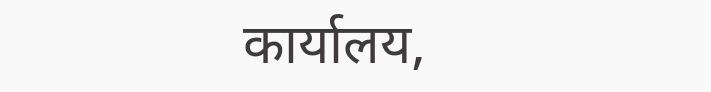कार्यालय,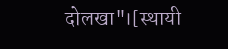दोलखा"।[स्थायी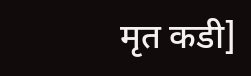मृत कडी]